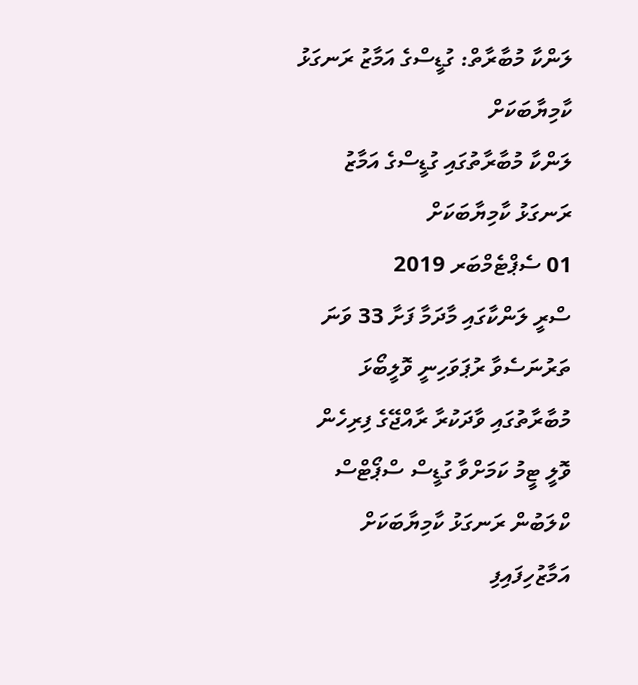ލަންކާ މުބާރާތް: ގުޑީސްގެ އަމާޒު ރަނގަޅު ކާމިޔާބަކަށް
ލަންކާ މުބާރާތުގައި ގުޑީސްގެ އަމާޒު ރަނގަޅު ކާމިޔާބަކަށް
01 ސެޕްޓެމްބަރ 2019
ސްރީ ލަންކާގައި މާދަމާ ފަށާ 33 ވަނަ ތަރުނަސެވާ ރުޕަވަހިނީ ވޮލީބޯޅަ މުބާރާތުގައި ވާދަކުރާ ރާއްޖޭގެ ފިރިހެން ވޮލީ ޓީމު ކަމަށްވާ ގުޑީސް ސްޕޯޓްސް ކްލަބުން ރަނގަޅު ކާމިޔާބަކަށް އަމާޒުހިފައިފި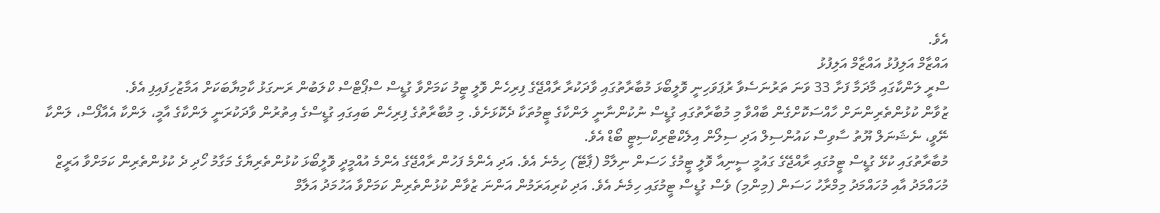އެވެ.
އައްޒާމް އަލިފުޅު އައްޒާމް އަލިފުޅު
ސްރީ ލަންކާގައި މާދަމާ ފަށާ 33 ވަނަ ތަރުނަސެވާ ރުޕަވަހިނީ ވޮލީބޯޅަ މުބާރާތުގައި ވާދަކުރާ ރާއްޖޭގެ ފިރިހެން ވޮލީ ޓީމު ކަމަށްވާ ގުޑީސް ސްޕޯޓްސް ކްލަބުން ރަނގަޅު ކާމިޔާބަކަށް އަމާޒުހިފައިފި އެވެ.
ޒުވާން ކުޅުންތެރިންނަށް ހާއްސަކޮށްގެން ބާއްވާ މި މުބާރާތުގައި ގުޑީސް ނުކުންނާނީ ލަންކާގެ ޓީމުތަކާ ދެކޮޅަށެވެ. މި މުބާރާތުގެ ފިރިހެން ބައިގައި ގުޑީސްގެ އިތުރުން ވާދަކުރަނީ ލަންކާގެ އާމީ، ލަންކާ އެއާފޯސް، ލަންކާ ނޭވީ، ނެޝަނަލް ޔޫތު ސާވިސް ކައުންސިލް އަދި ސިލޯން އިލެކްޓްރިކްސިޓީ ބޯޑް އެވެ.
މުބާރާތުގައި ކުޅޭ ގުޑީސް ޓީމުގައި ރާއްޖޭގެ ގައުމީ ސީނިއާ ވޮލީ ޓީމުގެ ހަސަން ނިލާމް (ޕާޓޭ) ހިމެނެ އެވެ. އަދި އެންމެ ފަހުން ރާއްޖޭގެ އެންމެ އުއްމީދީ ވޮލީބޯޅަ ކުޅުންތެރިޔާގެ މަގާމު ހޯދި ދެ ކުޅުންތެރިން ކަމަށްވާ އަރީޒް މުހައްމަދު އާއި މުހައްމަދު މިމްރާހު ހަސަން (މިންމި) ވެސް ގުޑީސް ޓީމުގައި ހިމެނެ އެވެ. އަދި ކުރިއަރަމުން އަންނަ ޒުވާން ކުޅުންތެރިން ކަމަށްވާ އަހުމަދު އަލާމް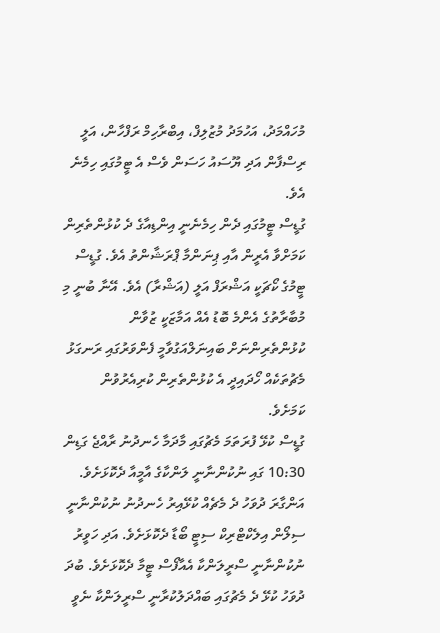މުހައްމަދު، އަހުމަދު މުޒުލިފް، އިބްރާހިމް ރަފްހާން، އަލީ ރިސްފާން އަދި ޔޫސައު ހަސަން ވެސް އެ ޓީމުގައި ހިމެނެ އެވެ.
ގުޑީސް ޓީމުގައި ދެން ހިމެނެނީ އިންޑިއާގެ ދެ ކުޅުންތެރިން ކަމަށްވާ އެރީން އާއި ޕިނަންމާ ޕްރަޝާންތު އެވެ. ގުޑީސް ޓީމުގެ ކޯޗަކީ އަޝްރަފް އަލީ (އަޝްރާ) އެވެ. އޭނާ ބުނީ މި މުބާރާތުގެ އެންމެ ބޮޑު އެއް އަމާޒަކީ ޒުވާން ކުޅުންތެރިންނަށް ބައިނަލްއަގުވާމީ ފެންވަރުގައި ރަނގަޅު މެޗުތަކެއް ހޯދައިދީ އެ ކުޅުންތެރިން ކުރިއެރުވުން ކަމަށެވެ.
ގުޑީސް ކުޅޭ ފުރަތަމަ މެޗުގައި މާދަމާ ހެނދުނު ރާއްޖެ ގަޑިން 10:30 ގައި ނުކުންނާނީ ލަންކާގެ އާމީއާ ދެކޮޅަށެވެ. އަންގާރަ ދުވަހު ދެ މެޗެއް ކުޅޭއިރު ހެނދުނު ނުކުންނާނީ ސިލޯން އިލެކްޓްރިކް ސިޓީ ބޯޑާ ދެކޮޅަށެވެ. އަދި ހަވީރު ނުކުންނާނީ ސްރީލަންކާ އެއާފޯސް ޓީމާ ދެކޮޅަށެވެ. ބުދަ ދުވަހު ކުޅޭ ދެ މެޗުގައި ބައްދަލުކުރާނީ ސްރީލަންކާ ނެވީ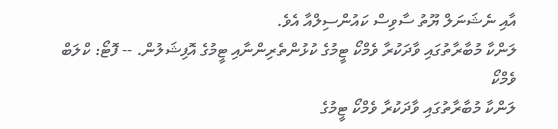އާއި ނެޝަނަލް ޔޫތު ސާވިސް ކައުންސިލްއާ އެވެ.
ލަންކާ މުބާރާތުގައި ވާދަކުރާ ވެމްކޯ ޓީމުގެ ކުޅުންތެރިންނާއި ޓީމުގެ އޮފިޝަލުން. -- ފޮޓޯ: ކްލަބް ވެމްކޯ
ލަންކާ މުބާރާތުގައި ވާދަކުރާ ވެމްކޯ ޓީމުގެ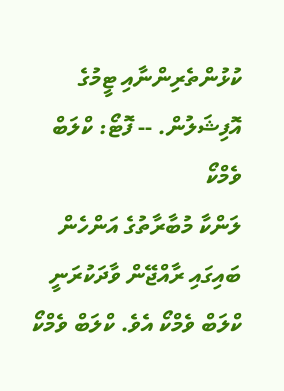ކުޅުންތެރިންނާއި ޓީމުގެ އޮފިޝަލުން. -- ފޮޓޯ: ކްލަބް ވެމްކޯ
ލަންކާ މުބާރާތުގެ އަންހެން ބައިގައި ރާއްޖޭން ވާދަކުރަނީ ކްލަބް ވެމްކޯ އެވެ. ކްލަބް ވެމްކޯ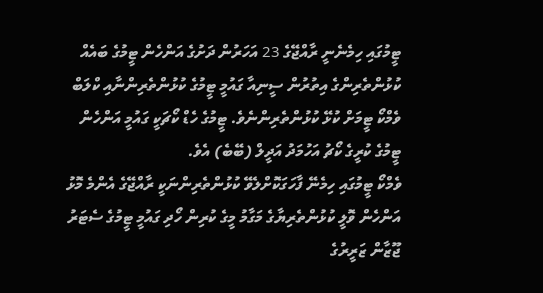ޓީމުގައި ހިމެނެނީ ރާއްޖޭގެ 23 އަހަރުން ދަށުގެ އަންހެން ޓީމުގެ ބައެއް ކުޅުންތެރިންގެ އިތުރުން ސީނިއާ ގައުމީ ޓީމުގެ ކުޅުންތެރިންނާއި ކްލަބް ވެމްކޯ ޓީމަށް ކުޅޭ ކުޅުންތެރިންނެވެ. ޓީމުގެ ހެޑް ކޯޗަކީ ގައުމީ އަންހެން ޓީމުގެ ކުރީގެ ކޯޗު އަހުމަދު އަދީލް (ބޭބެ) އެވެ.
ވެމްކޯ ޓީމުގައި ހިމެނޭ ފާހަގަކޮށްލެވޭ ކުޅުންތެރިންނަކީ ރާއްޖޭގެ އެންމެ މޮޅު އަންހެން ވޮލީ ކުޅުންތެރިޔާގެ މަގާމު މީގެ ކުރިން ހޯދި ގައުމީ ޓީމުގެ ސެޓަރު ޖޫޒާން ޒަރީރުގެ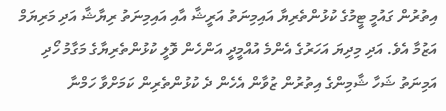އިތުރުން ގައުމީ ޓީމުގެ ކުޅުންތެރިޔާ އައިމިނަތު އަރީޝާ އާއި އައިމިނަތު ރިޔާޝާ އަދި މަރިޔަމް އަޒުމާ އެވެ. އަދި މިދިޔަ އަހަރުގެ އެންމެ އުއްމީދީ އަންހެން ވޮލީ ކުޅުންތެރިޔާގެ މަގާމު ހޯދި އަމިނަތު ޝަހާ ޝާމިންގެ އިތުރުން ޒުވާން އެހެން ދެ ކުޅުންތެރިން ކަމަށްވާ ހަމްނާ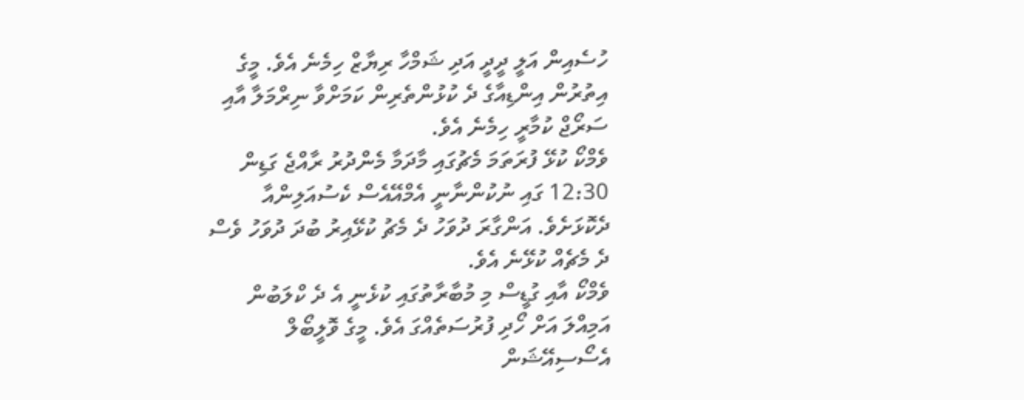ހުސެއިން އަލީ ދީދީ އަދި ޝަމްހާ ރިޔާޒް ހިމެނެ އެވެ. މީގެ އިތުރުން އިންޑިއާގެ ދެ ކުޅުންތެރިން ކަމަށްވާ ނިރްމަލާ އާއި ސަރޯޖް ކުމާރީ ހިމެނެ އެވެ.
ވެމްކޯ ކުޅޭ ފުރަތަމަ މެޗުގައި މާދަމާ މެންދުރު ރާއްޖެ ގަޑިން 12:30 ގައި ނުކުންނާނީ އެމްއޭއެސް ކެސުއަލިންއާ ދެކޮޅަށެވެ. އަންގާރަ ދުވަހު ދެ މެޗު ކުޅޭއިރު ބުދަ ދުވަހު ވެސް ދެ މެޗެއް ކުޅޭނެ އެވެ.
ވެމްކޯ އާއި ގުޑީސް މި މުބާރާތުގައި ކުޅެނީ އެ ދެ ކްލަބުން އަމިއްލަ އަށް ހޯދި ފުރުސަތެއްގަ އެވެ. މީގެ ވޮލީބޯލް އެސޯސިއޭޝަން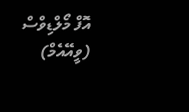އޮފް މޯލްޑިވްސް (ވީއޭއެމް)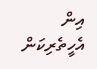އިން އެހީތެރިކަން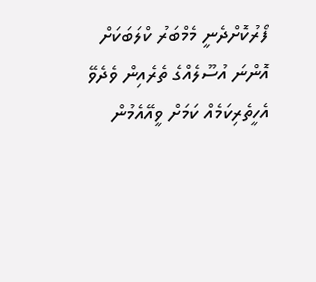ފޯރުކޮށްދެނީ މެމްބަރު ކްލަބަކަށް އޮންނަ އުސޫލެއްގެ ތެރެއިން ވެދެވޭ އެހީތެރިކަމެއް ކަމަށް ވީއޭއެމުން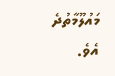މައުލޫމާތުދެ އެވެ.